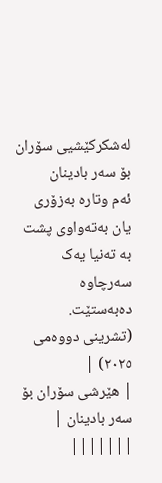لەشکرکێشیی سۆران بۆ سەر بادینان
ئەم وتارە بەزۆری یان بەتەواوی پشت بە تەنیا یەک سەرچاوە دەبەستێت. (تشرینی دووەمی ٢٠٢٥) |
| ھێرشی سۆران بۆ سەر بادینان | |||||||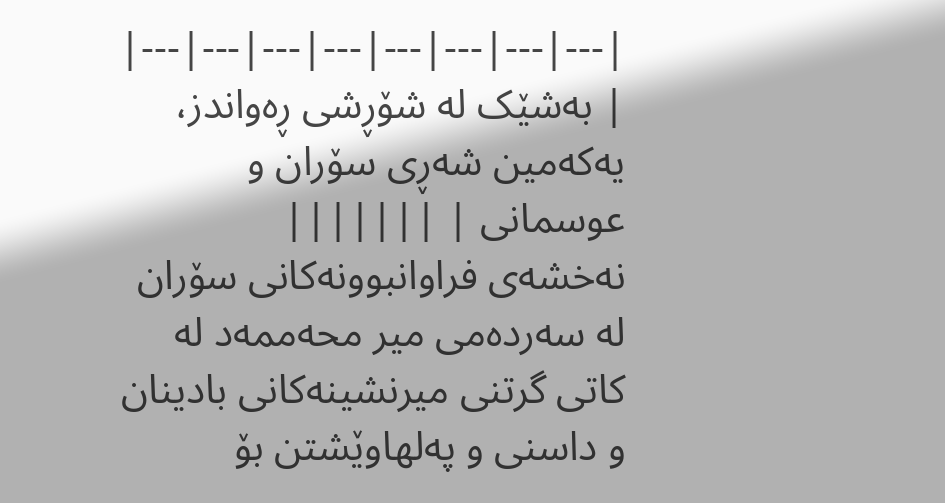|---|---|---|---|---|---|---|---|
| بەشێک لە شۆڕشی ڕەواندز، یەکەمین شەڕی سۆران و عوسمانی | |||||||
نەخشەی فراوانبوونەکانی سۆران لە سەردەمی میر محەممەد لە کاتی گرتنی میرنشینەکانی بادینان و داسنی و پەلھاوێشتن بۆ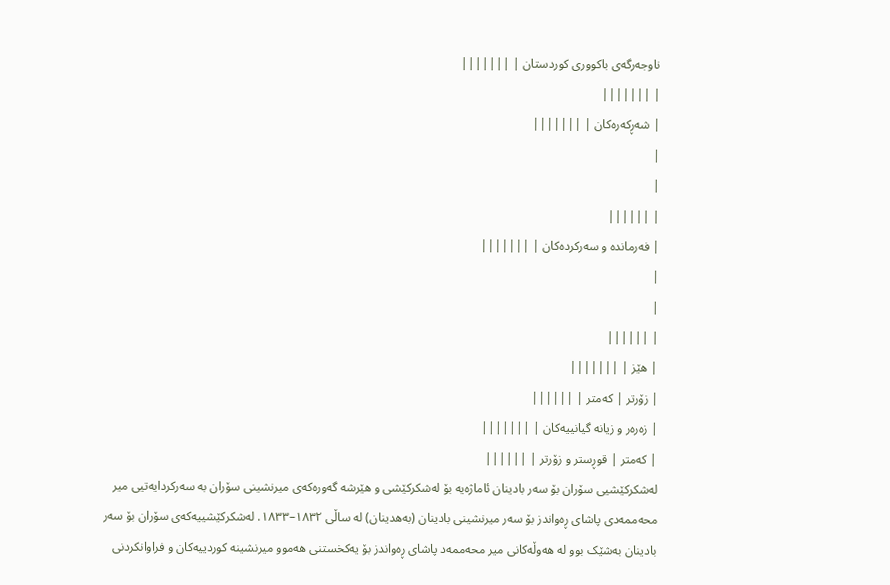ناوجەرگەی باکووری کوردستان | |||||||
| |||||||
| شەڕکەرەکان | |||||||
|
|
| ||||||
| فەرماندە و سەرکردەکان | |||||||
|
|
| ||||||
| ھێز | |||||||
| زۆرتر | کەمتر | ||||||
| زەرەر و زیانە گیانییەکان | |||||||
| کەمتر | قوڕستر و زۆرتر | ||||||
لەشکرکێشیی سۆران بۆ سەر بادینان ئاماژەیە بۆ لەشکرکێشی و ھێرشە گەورەکەی میرنشینی سۆران بە سەرکردایەتیی میر محەممەدی پاشای ڕەواندز بۆ سەر میرنشینی بادینان (بەھدینان) لە ساڵی ١٨٣٢–١٨٣٣. لەشکرکێشییەکەی سۆران بۆ سەر بادینان بەشێک بوو لە ھەوڵەکانی میر محەممەد پاشای ڕەواندز بۆ یەکخستنی ھەموو میرنشینە کوردییەکان و فراوانکردنی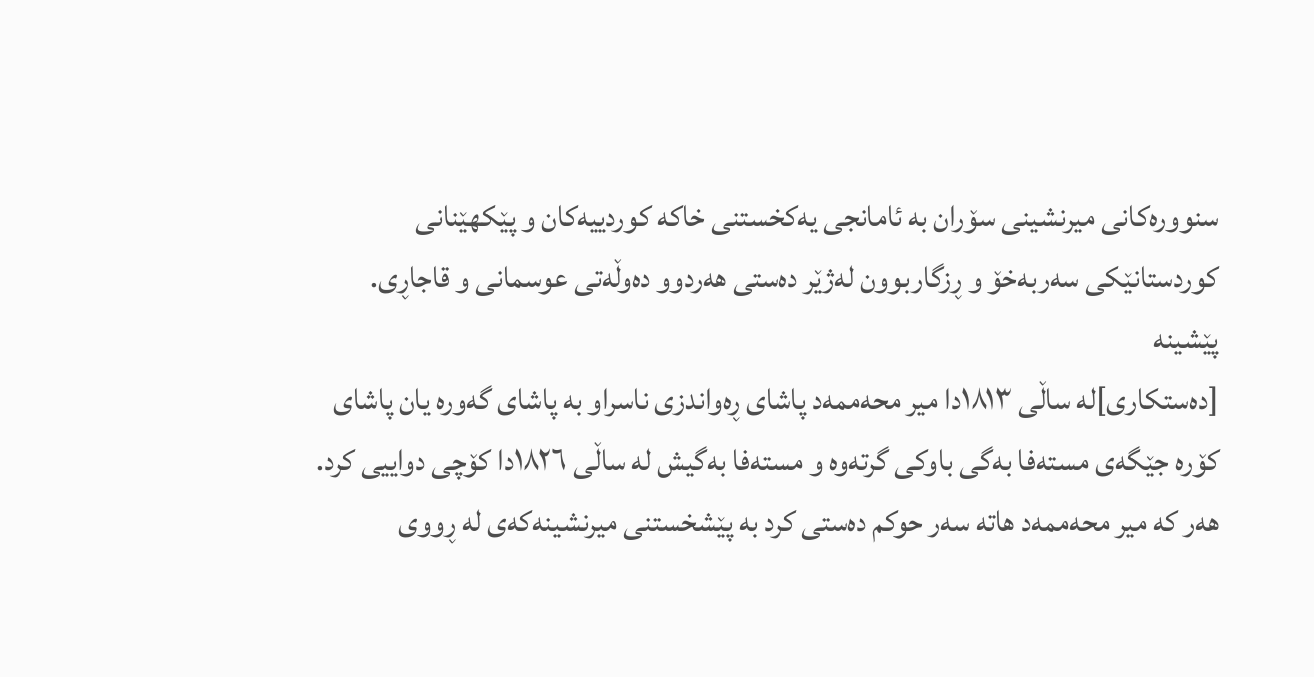سنوورەکانی میرنشینی سۆران بە ئامانجی یەکخستنی خاکە کوردییەکان و پێکھێنانی کوردستانێکی سەربەخۆ و ڕزگاربوون لەژێر دەستی ھەردوو دەوڵەتی عوسمانی و قاجاڕی.
پێشینە
[دەستکاری]لە ساڵی ١٨١٣دا میر محەممەد پاشای ڕەواندزی ناسراو بە پاشای گەورە یان پاشای کۆرە جێگەی مستەفا بەگی باوکی گرتەوە و مستەفا بەگیش لە ساڵی ١٨٢٦دا کۆچی دواییی کرد. ھەر کە میر محەممەد ھاتە سەر حوکم دەستی کرد بە پێشخستنی میرنشینەکەی لە ڕووی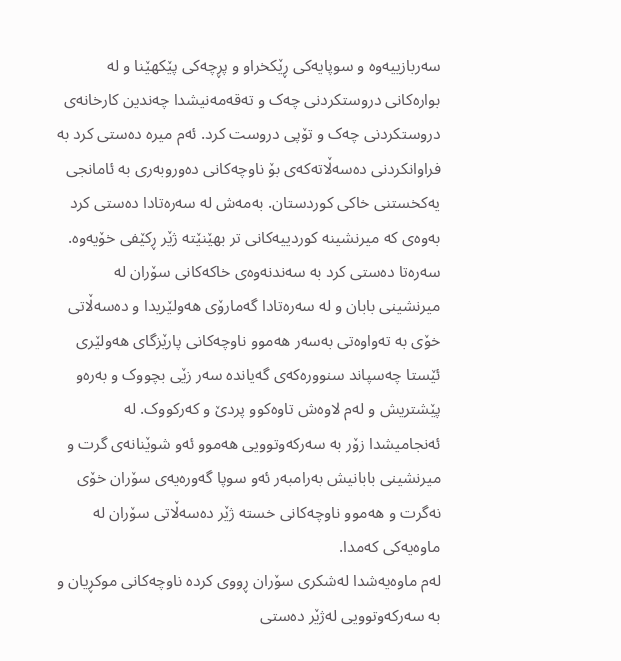سەربازییەوە و سوپایەکی ڕێکخراو و پڕچەکی پێکھێنا و لە بوارەکانی دروستکردنی چەک و تەقەمەنیشدا چەندین کارخانەی دروستکردنی چەک و تۆپی دروست کرد. ئەم میرە دەستی کرد بە فراوانکردنی دەسەڵاتەکەی بۆ ناوچەکانی دەوروبەری بە ئامانجی یەکخستنی خاکی کوردستان. بەمەش لە سەرەتادا دەستی کرد بەوەی کە میرنشینە کوردییەکانی تر بھێنێتە ژێر ڕکێفی خۆیەوە. سەرەتا دەستی کرد بە سەندنەوەی خاکەکانی سۆران لە میرنشینی بابان و لە سەرەتادا گەمارۆی ھەولێریدا و دەسەڵاتی خۆی بە تەواوەتی بەسەر ھەموو ناوچەکانی پارێزگای ھەولێری ئێستا چەسپاند سنوورەکەی گەیاندە سەر زێی بچووک و بەرەو پێشتریش و لەم لاوەش تاوەکوو پردێ و کەرکووک. لە ئەنجامیشدا زۆر بە سەرکەوتوویی ھەموو ئەو شوێنانەی گرت و میرنشینی بابانیش بەرامبەر ئەو سوپا گەورەیەی سۆران خۆی نەگرت و ھەموو ناوچەکانی خستە ژێر دەسەڵاتی سۆران لە ماوەیەکی کەمدا.
لەم ماوەیەشدا لەشکری سۆران ڕووی کردە ناوچەکانی موکڕیان و بە سەرکەوتوویی لەژێر دەستی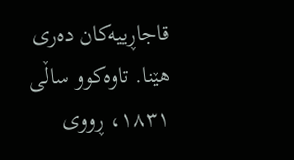قاجاڕییەکان دەری ھێنا. تاوەکوو ساڵی ١٨٣١، ڕووی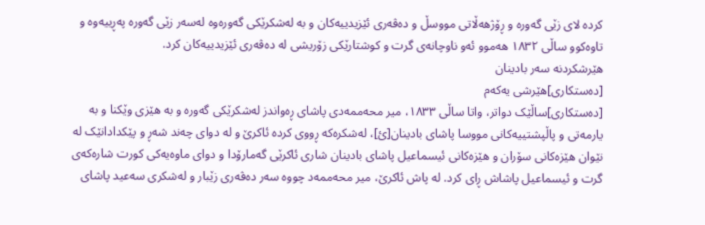کردە لای زێی گەورە و ڕۆژھەڵاتی مووسڵ و دەڤەری ئێزیدییەکان و بە لەشکرێکی گەورەوە لەسەر زێی گەورە پەڕییەوە و تاوەکوو ساڵی ١٨٣٢ ھەموو ئەو ناوچانەی گرت و کوشتارێکی زۆریشی لە دەڤەری ئێزیدییەکان کرد.
ھێرشکردنە سەر بادینان
[دەستکاری]ھێرشی یەکەم
[دەستکاری]ساڵێک دواتر، واتا ساڵی ١٨٣٣، میر محەممەدی پاشای ڕەواندز لەشکرێکی گەورە و بە ھێزی وێکنا و بە یارمەتی و پاڵپشتییەکانی مووسا پاشای بادینان[ئ]، لەشکرەکە ڕووی کردە ئاکرێ و لە دوای چەند شەڕ و پێکدادانێک لە نێوان ھێزەکانی سۆران و ھێزەکانی ئیسماعیل پاشای بادینان شاری ئاکرێی گەمارۆدا و دوای ماوەیەکی کورت شارەکەی گرت و ئیسماعیل پاشاش ڕای کرد. لە پاش ئاکرێ، میر محەممەد چووە سەر دەڤەری زێبار و لەشکری سەعید پاشای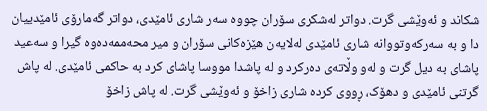شکاند و ئەوێشی گرت. دواتر لەشکری سۆران چووە سەر شاری ئامێدی، دواتر گەمارۆی ئامێدییان دا و بە سەرکەوتووانە شاری ئامێدی لەلایەن ھێزەکانی سۆران و میر محەممەدەوە گیرا و سەعید پاشای بە دیل گرت و لەو وڵاتەی دەرکرد و لە پاشدا مووسا پاشای کرد بە حاکمی ئامێدی. لە پاش گرتنی ئامێدی و دھۆک، ڕووی کردە شاری زاخۆ و ئەوێشی گرت. لە پاش زاخۆ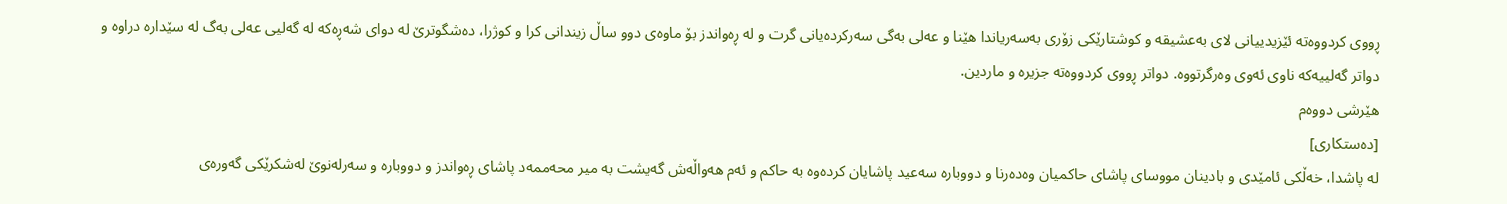ڕووی کردووەتە ئێزیدییانی لای بەعشیقە و کوشتارێکی زۆری بەسەریاندا ھێنا و عەلی بەگی سەرکردەیانی گرت و لە ڕەواندز بۆ ماوەی دوو ساڵ زیندانی کرا و کوژرا، دەشگوترێ لە دوای شەڕەکە لە گەلیی عەلی بەگ لە سێدارە دراوە و دواتر گەلییەکە ناوی ئەوی وەرگرتووە. دواتر ڕووی کردووەتە جزیرە و ماردین.
ھێرشی دووەم
[دەستکاری]
لە پاشدا، خەڵکی ئامێدی و بادینان مووسای پاشای حاکمیان وەدەرنا و دووبارە سەعید پاشایان کردەوە بە حاکم و ئەم ھەواڵەش گەیشت بە میر محەممەد پاشای ڕەواندز و دووبارە و سەرلەنوێ لەشکرێکی گەورەی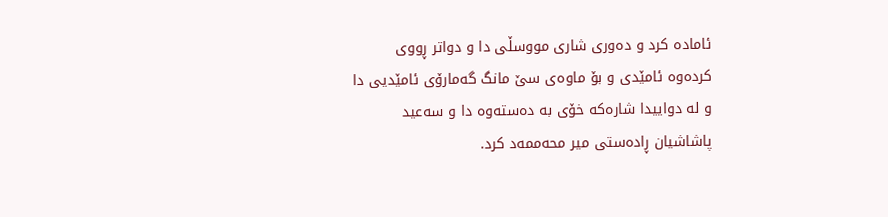ئامادە کرد و دەوری شاری مووسڵی دا و دواتر ڕووی کردەوە ئامێدی و بۆ ماوەی سێ مانگ گەمارۆی ئامێدیی دا و لە دواییدا شارەکە خۆی بە دەستەوە دا و سەعید پاشاشیان ڕادەستی میر محەممەد کرد.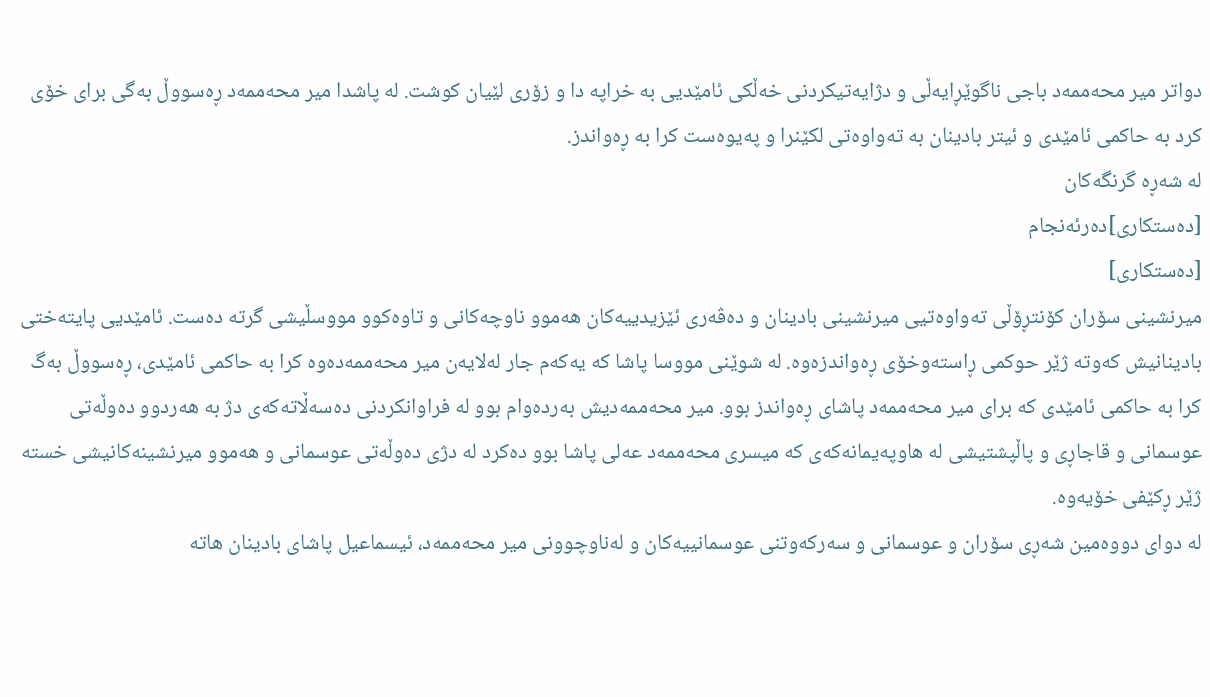دواتر میر محەممەد باجی ناگوێڕایەڵی و دژایەتیکردنی خەڵکی ئامێدیی بە خراپە دا و زۆری لێیان کوشت. لە پاشدا میر محەممەد ڕەسووڵ بەگی برای خۆی کرد بە حاکمی ئامێدی و ئیتر بادینان بە تەواوەتی لکێنرا و پەیوەست کرا بە ڕەواندز.
لە شەڕە گرنگەکان
[دەستکاری]دەرئەنجام
[دەستکاری]
میرنشینی سۆران کۆنتڕۆڵی تەواوەتیی میرنشینی بادینان و دەڤەری ئێزیدییەکان ھەموو ناوچەکانی و تاوەکوو مووسڵیشی گرتە دەست. ئامێدیی پایتەختی بادینانیش کەوتە ژێر حوکمی ڕاستەوخۆی ڕەواندزەوە. لە شوێنی مووسا پاشا کە یەکەم جار لەلایەن میر محەممەدەوە کرا بە حاکمی ئامێدی، ڕەسووڵ بەگ کرا بە حاکمی ئامێدی کە برای میر محەممەد پاشای ڕەواندز بوو. میر محەممەدیش بەردەوام بوو لە فراوانکردنی دەسەڵاتەکەی دژ بە ھەردوو دەوڵەتی عوسمانی و قاجاڕی و پاڵپشتیشی لە ھاوپەیمانەکەی کە میسری محەممەد عەلی پاشا بوو دەکرد لە دژی دەوڵەتی عوسمانی و ھەموو میرنشینەکانیشی خستە ژێر ڕکێفی خۆیەوە.
لە دوای دووەمین شەڕی سۆران و عوسمانی و سەرکەوتنی عوسمانییەکان و لەناوچوونی میر محەممەد، ئیسماعیل پاشای بادینان ھاتە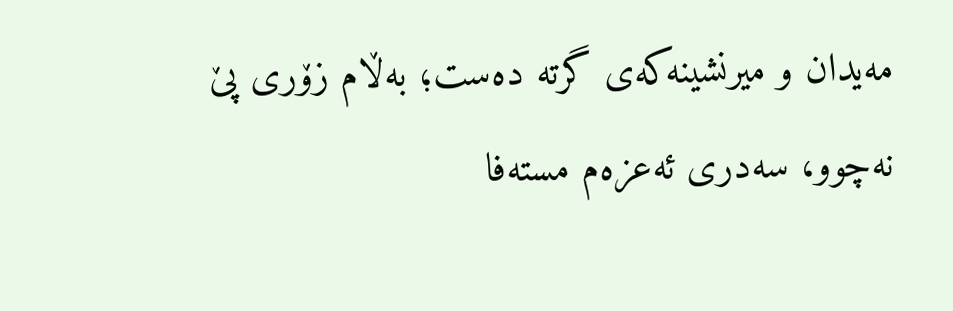مەیدان و میرنشینەکەی گرتە دەست؛ بەڵام زۆری پێ نەچوو، سەدری ئەعزەم مستەفا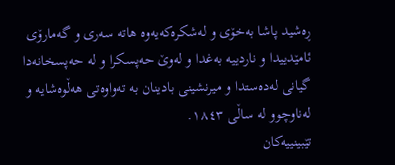ڕەشید پاشا بەخۆی و لەشکرەکەیەوە ھاتە سەری و گەمارۆی ئامێدییدا و ناردییە بەغدا و لەوێ حەپسکرا و لە حەپسخانەدا گیانی لەدەستدا و میرنشینی بادینان بە تەواوەتی ھەڵوەشایە و لەناوچوو لە ساڵی ١٨٤٣.
تێبینییەکان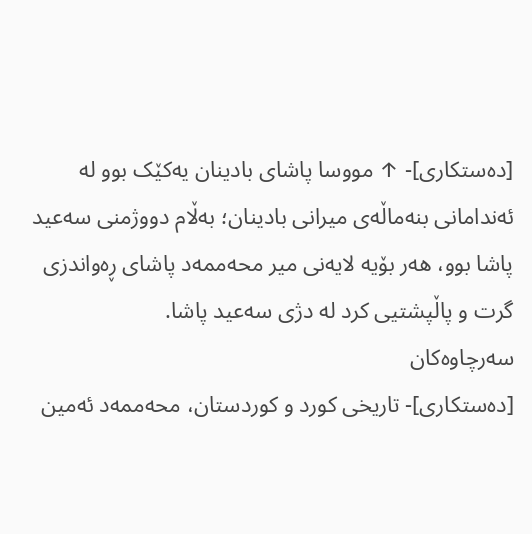[دەستکاری]- ↑ مووسا پاشای بادینان یەکێک بوو لە ئەندامانی بنەماڵەی میرانی بادینان؛ بەڵام دووژمنی سەعید پاشا بوو، ھەر بۆیە لایەنی میر محەممەد پاشای ڕەواندزی گرت و پاڵپشتیی کرد لە دژی سەعید پاشا.
سەرچاوەکان
[دەستکاری]- تاریخی کورد و کوردستان، محەممەد ئەمین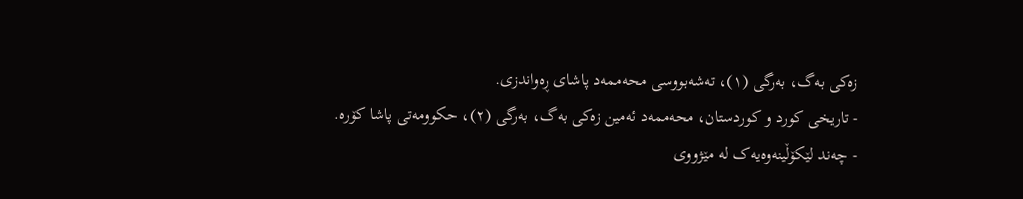زەکی بەگ، بەرگی (١)، تەشەبووسی محەممەد پاشای ڕەواندزی.
- تاریخی کورد و کوردستان، محەممەد ئەمین زەکی بەگ، بەرگی (٢)، حکوومەتی پاشا کۆرە.
- چەند لێکۆڵینەوەیەک لە مێژووی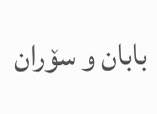بابان و سۆران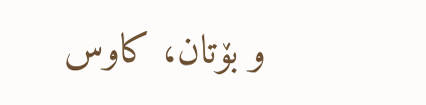و بۆتان، کاوس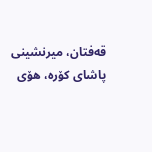قەفتان، میرنشینی پاشای کۆرە، ھۆی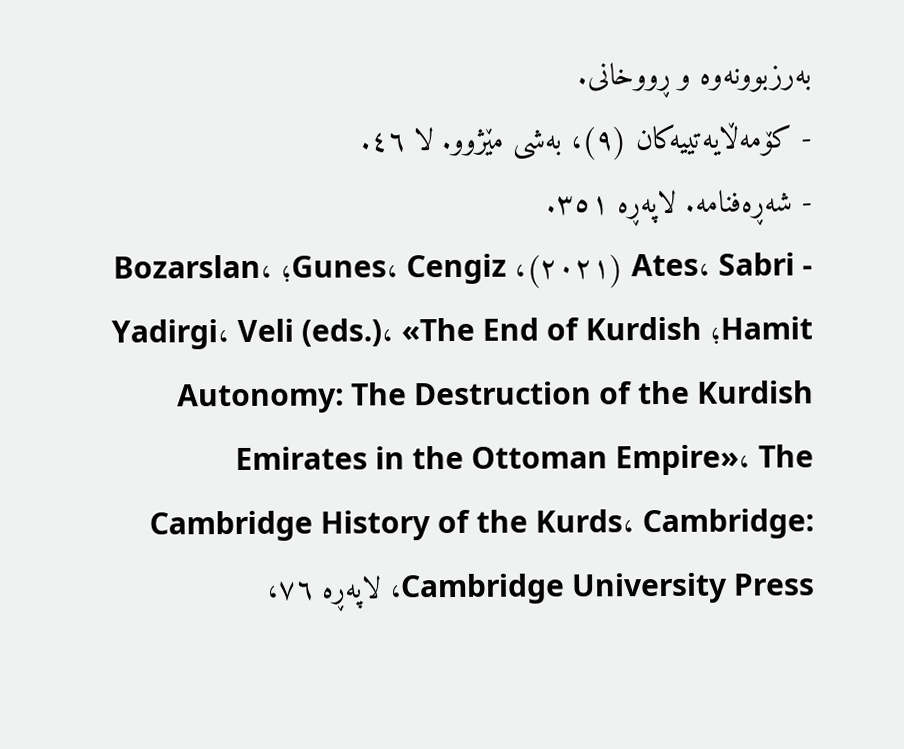بەرزبوونەوە و ڕووخانی.
- کۆمەڵایەتییەکان (٩)، بەشی مێژوو. لا ٤٦.
- شەڕەفنامە. لاپەڕە ٣٥١.
- Ates، Sabri (٢٠٢١)، Gunes، Cengiz؛ Bozarslan، Hamit؛ Yadirgi، Veli (eds.)، «The End of Kurdish Autonomy: The Destruction of the Kurdish Emirates in the Ottoman Empire»، The Cambridge History of the Kurds، Cambridge: Cambridge University Press، لاپەڕە ٧٦،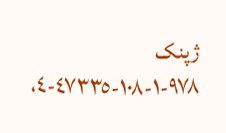ژپنک ٩٧٨-١-١٠٨-٤٧٣٣٥-٤،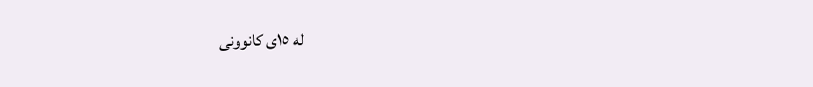لە ١٥ی کانوونی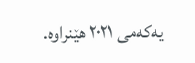یەکەمی ٢٠٢١ ھێنراوە.